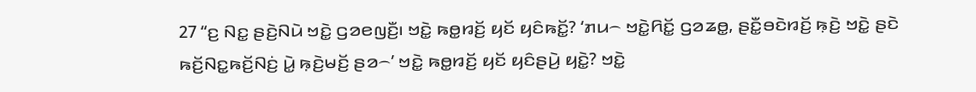27 “ꤢ꤬ ꤡꤢ꤭ ꤔꤢꤧ꤬ꤡꤣꤧ ꤠꤢꤧ꤭ ꤞꤤꤕꤜꤢꤪ꤬꤯ ꤠꤢꤧ꤭ ꤒꤥ꤭ꤙꤢꤩ꤬ ꤟꤢꤩ ꤟꤢꤨꤒꤢꤩ꤭? ‘ꤊꤣ꤮ ꤠꤢꤧ꤭ꤖꤢꤩ꤭ ꤞꤤꤘꤥ꤭, ꤔꤢꤪ꤭ꤋꤢꤧꤙꤢꤩ꤬ ꤒ꤫ꤢꤧ꤬ ꤠꤢꤧ꤭ ꤔꤢꤧ ꤒꤢꤩ꤬ꤡꤢ꤭ꤒꤢꤩ꤬ꤡꤢꤦ꤬ ꤣꤧ꤭ ꤒ꤫ꤢꤧ꤬ꤗꤢꤩ꤬ ꤔꤤ꤮’ ꤠꤢꤧ꤭ ꤒꤥ꤭ꤙꤢꤩ꤬ ꤟꤢꤩ ꤟꤢꤨꤔꤣꤧ꤬ ꤟꤢꤧ꤭? ꤠꤢꤧ꤭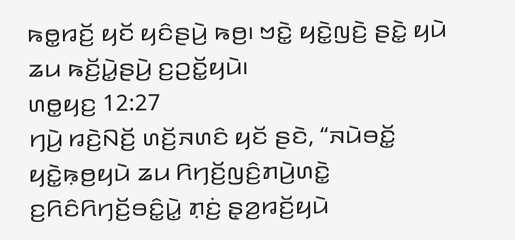ꤒꤥ꤭ꤙꤢꤩ꤬ ꤟꤢꤩ ꤟꤢꤨꤔꤣꤧ꤬ ꤒꤥ꤬꤯ ꤠꤢꤧ꤭ ꤟꤢꤧ꤭ꤜꤢꤧ꤬ ꤔꤢꤧ꤭ ꤟꤣꤧ ꤘꤣ ꤒꤢꤩ꤬ꤣꤧ꤭ꤔꤣꤧ꤬ ꤢ꤬ꤑꤢꤩ꤭ꤟꤣꤧ꤯
ꤛꤥ꤭ꤟꤢ꤬ 12:27
ꤚꤣꤧ꤬ ꤙꤢꤧ꤬ꤡꤢꤩ꤬ ꤛꤢꤩ꤬ꤏꤛꤢꤨ ꤟꤢꤩ ꤔꤢꤧ, “ꤏꤣꤧꤋꤢꤩ꤭ ꤟꤢꤧ꤭ꤒ꤫ꤥ꤬ꤟꤣꤧ ꤘꤣ ꤖꤚꤢꤩ꤬ꤜꤢꤨ꤬ꤊꤣꤧ꤬ꤛꤢꤧ꤭ ꤢ꤬ꤖꤢꤨꤖꤚꤢꤩ꤬ꤋꤢꤨ꤭ꤣꤧ꤭ ꤊ꤫ꤢꤦ꤬ ꤔ꤫ꤤ꤬ꤙꤢꤩ꤬ꤟꤣꤧ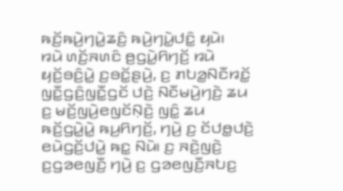ꤒꤢꤩ꤬ꤒꤣꤧ꤬ꤚꤣꤧ꤭ꤘꤢꤨ꤬ ꤒꤣꤧ꤬ꤚꤣꤧ꤭ꤓꤢꤨ꤭ ꤟꤣꤧ꤯
ꤙꤣꤧ ꤛꤢꤩ꤬ꤏꤛꤢꤨ ꤥ꤬ꤞꤣꤧ꤭ꤖꤚꤢꤩ꤬ ꤙꤣꤧ ꤟꤢꤩ꤬ꤋꤢꤨ꤬ꤣꤧ꤭ ꤢ꤬ꤋꤢꤩ꤭ꤔꤣꤧ꤬, ꤢ꤬ ꤊꤝꤤ꤭ꤡꤢꤪꤙꤢꤩ꤭ ꤜꤢꤪ꤭ꤞꤢꤨ꤬ꤜꤢꤪ꤭ꤞꤢꤩ ꤓꤢꤧ꤬ ꤡꤢꤪꤗꤣꤧ꤬ꤚꤢꤧ꤬ ꤘꤣ ꤢ꤬ ꤗꤢꤩ꤬ꤜꤣꤧ꤬ꤕꤜꤢꤩꤡ꤫ꤢꤧ꤬ ꤜꤢꤨ꤭ ꤘꤣ ꤒꤢꤩ꤬ꤞꤣꤧ꤭ꤣꤧ꤭ ꤒꤣ꤬ꤖꤚꤢꤩ꤬, ꤚꤣꤧ꤬ ꤢ꤬ ꤢꤩꤓꤥ꤭ꤓꤢꤧ꤬ ꤕꤣꤧꤞꤢꤩ꤬ꤓꤣꤧ꤭ ꤒꤢ꤭ ꤡꤣꤧ꤯ ꤢ꤬ ꤏꤢꤧ꤬ꤜꤢꤧ꤬ ꤢ꤬ꤞꤤꤕꤜꤢꤪ꤬ ꤚꤣꤧ꤬ ꤢ꤬ ꤞꤤꤕꤜꤢꤪ꤬ꤏꤝꤢ꤬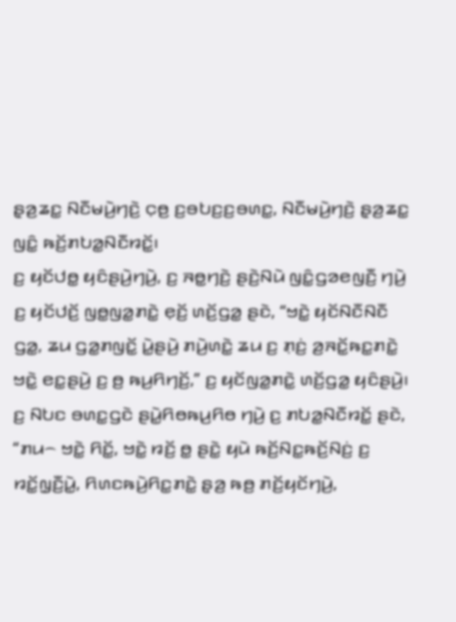ꤔ꤫ꤤ꤬ꤘꤢ꤭ ꤡꤢꤪꤗꤣꤧ꤬ꤚꤢꤧ꤬ ꤍ꤫ꤥ꤬ ꤢ꤬ꤋꤝꤢ꤬ꤢ꤬ꤋꤛꤢ꤭, ꤡꤢꤪꤗꤣꤧ꤬ꤚꤢꤧ꤬ ꤔ꤫ꤤ꤬ꤘꤢ꤭ ꤜꤢꤨ꤭ ꤒꤢꤩ꤬ꤊꤝꤤ꤭ꤡꤢꤪꤙꤢꤩ꤭꤯
ꤢ꤬ ꤟꤢꤩꤓꤥ꤭ ꤟꤢꤨꤔꤣꤧ꤬ꤚꤣꤧ꤬, ꤢ꤬ ꤏꤥ꤭ꤚꤢꤧ꤬ ꤔꤢꤧ꤬ꤡꤣꤧ ꤜꤢꤨ꤭ꤞꤤꤕꤜꤢꤪ꤬ ꤚꤣꤧ꤬ ꤢ꤬ ꤟꤢꤩꤓꤢꤩ꤬ ꤜꤥ꤭ꤜꤤ꤭ꤊꤢꤧ꤭ ꤕ꤫ꤢꤩ꤬ ꤛꤢꤩ꤬ꤞꤤ꤭ ꤔꤢꤧ, “ꤠꤢꤧ꤭ ꤟꤢꤩꤡꤢꤪꤡꤢꤪ ꤞꤤ꤭, ꤘꤣ ꤞꤤ꤭ꤊꤜꤢꤩ꤭ ꤣꤧ꤭ꤔꤣꤧ꤬ ꤊꤣꤧ꤬ꤛꤢꤧ꤭ ꤘꤣ ꤢ꤬ ꤊ꤫ꤢꤦ꤬ ꤤ꤬ꤏꤢꤩ꤭ꤒꤢ꤭ꤊꤢꤧ꤭ ꤠꤢꤧ꤭ ꤕꤢ꤭ꤔꤣꤧ꤬ ꤢ꤬ ꤥ꤬ ꤒꤣ꤬ꤖꤚꤢꤩ꤬,” ꤢ꤬ ꤟꤢꤩꤜꤤ꤭ꤊꤢꤧ꤭ ꤛꤢꤩ꤬ꤞꤤ꤭ ꤟꤢꤨꤔꤣꤧ꤬꤯
ꤢ꤬ ꤡꤝꤢ ꤋꤛꤢ꤭ꤞꤢꤧ ꤔꤣꤧ꤭ꤖꤥꤒꤣ꤬ꤖꤥ ꤚꤣꤧ꤬ ꤢ꤬ ꤊꤝꤤ꤭ꤡꤢꤪꤙꤢꤩ꤭ ꤔꤢꤧ, “ꤊꤣ꤮ ꤠꤢꤧ꤭ ꤖꤢꤩ꤭, ꤠꤢꤧ꤭ ꤙꤢꤩ꤬ ꤥ꤭ ꤔꤢꤧ꤭ ꤟꤣꤧ ꤒꤢꤩ꤬ꤡꤢ꤭ꤒꤢꤩ꤬ꤡꤢꤦ꤬ ꤢ꤬ ꤙꤢꤩ꤭ꤜ꤫ꤢꤪ꤬ꤣꤧ꤭, ꤖꤛꤢꤒꤣꤧ꤬ꤖꤢ꤭ꤊꤢꤧ꤭ ꤔ꤫ꤤ꤬ ꤒꤥ꤬ ꤊꤢꤩ꤬ꤟꤢꤩꤚꤣꤧ꤬,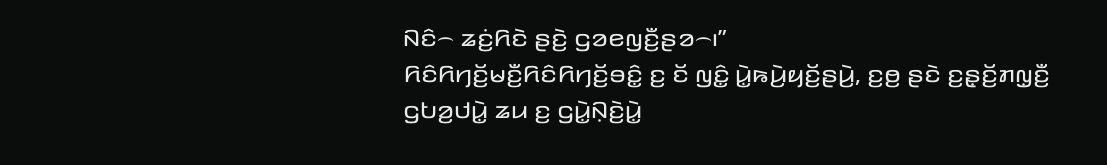ꤡꤢꤨ꤮ ꤘꤢꤦ꤬ꤖꤢꤧ ꤔꤢꤧ꤬ ꤞꤤꤕꤜꤢꤪ꤬ꤔꤤ꤮꤯”
ꤖꤢꤨꤖꤚꤢꤩ꤬ꤗꤢꤪ꤬ꤖꤢꤨꤖꤚꤢꤩ꤬ꤋꤢꤨ꤭ ꤢ꤬ ꤢꤩ ꤜꤢꤨ꤭ ꤣꤧ꤭ꤒꤣꤧ꤬ꤟꤢꤩ꤬ꤔꤣꤧ꤬, ꤢ꤬ꤥ꤬ ꤔꤢꤧ ꤢ꤬ꤔ꤫ꤢꤩ꤬ꤊꤜ꤫ꤢꤪ꤬ ꤞꤝꤤ꤬ꤓꤣꤧ꤭ ꤘꤣ ꤢ꤬ ꤞꤣꤧ꤭ꤡ꤫ꤢꤧ꤬ꤣꤧ꤭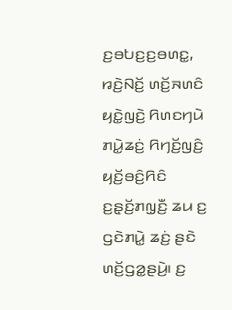ꤢ꤬ꤋꤝꤢ꤬ꤢ꤬ꤋꤛꤢ꤭, ꤙꤢꤧ꤬ꤡꤢꤩ꤬ ꤛꤢꤩ꤬ꤏꤛꤢꤨ ꤟꤢꤧ꤭ꤜꤢꤧ꤬ ꤖꤛꤢꤚꤣꤧ ꤊꤣꤧ꤭ꤘꤢꤦ꤬ ꤖꤚꤢꤩ꤬ꤜꤢꤨ꤬ ꤟꤢꤩ꤬ꤋꤢꤨ꤬ꤖꤢꤨ ꤢ꤬ꤔ꤫ꤢꤩ꤬ꤊꤜ꤫ꤢꤪ꤬ ꤘꤣ ꤢ꤬ ꤞꤢꤧꤊꤣꤧ꤭ ꤘꤢꤦ꤬ ꤔꤢꤧ ꤛꤢꤩ꤬ꤞꤤ꤭ꤔꤣꤧ꤬꤯ ꤢ꤬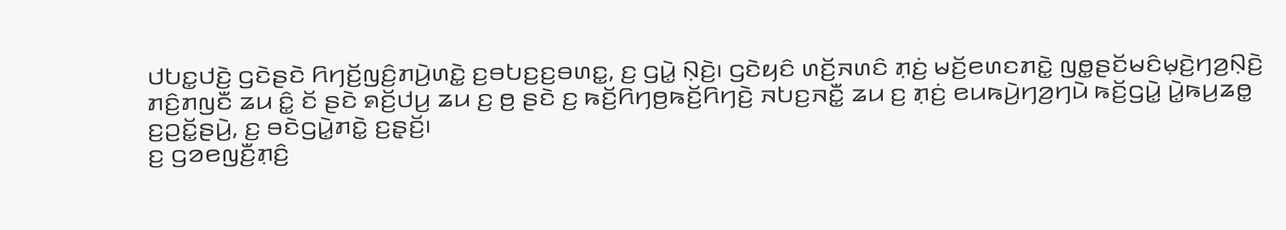ꤓꤝꤢ꤭ꤓꤢꤧ꤬ ꤞꤢꤧꤔꤢꤧ ꤖꤚꤢꤩ꤬ꤜꤢꤨ꤬ꤊꤣꤧ꤬ꤛꤢꤧ꤭ ꤢ꤬ꤋꤝꤢ꤬ꤢ꤬ꤋꤛꤢ꤭, ꤢ꤬ ꤞꤣꤧ꤭ ꤡ꤫ꤢꤧ꤬꤯ ꤞꤢꤧꤟꤢꤨ ꤛꤢꤩ꤬ꤏꤛꤢꤨ ꤊ꤫ꤢꤦ꤬ ꤗꤢꤩ꤬ꤕꤛꤢꤊꤢꤧ꤭ ꤜꤥ꤭ꤔꤢꤩꤗꤢꤨꤗ꤫ꤢꤧ꤬ꤚꤤ꤬ꤡ꤫ꤢꤧ꤬ ꤊꤢꤨ꤬ꤊꤜꤢꤪ ꤘꤣ ꤢꤨ꤭ ꤢꤩ ꤔꤢꤧ ꤎꤢꤩ꤬ꤓꤣ꤬ ꤘꤣ ꤢ꤬ ꤥ꤬ ꤔꤢꤧ ꤢ꤬ ꤒꤢꤩ꤬ꤖꤚꤥ꤬ꤒꤢꤩ꤬ꤖꤚꤢꤧ꤬ ꤏꤝꤢ꤬ꤏꤢꤪ꤭ ꤘꤣ ꤢ꤬ ꤊ꤫ꤢꤦ꤬ ꤕꤣꤒꤣꤧ꤬ꤚꤤ꤬ꤚꤣꤧ ꤒꤢꤩ꤬ꤞꤣꤧ꤭ ꤣꤧ꤭ꤒꤣ꤬ꤘꤥ꤭ ꤢ꤬ꤑꤢꤩ꤭ꤔꤣꤧ꤬, ꤢ꤬ ꤋꤢꤧꤞꤣꤧ꤭ꤊꤢꤧ꤭ ꤢ꤬ꤔ꤫ꤢꤩ꤬꤯
ꤢ꤬ ꤞꤤꤕꤜꤢꤪ꤬ꤊ꤫ꤢꤨ꤬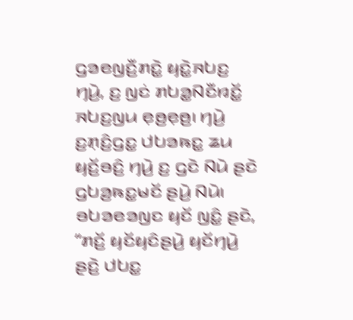ꤞꤤꤕꤜꤢꤪ꤬ꤊꤢꤧ꤭ ꤟꤢꤧ꤭ꤏꤝꤢ꤬ ꤚꤣꤧ꤬, ꤢ꤬ ꤜꤢꤦ ꤊꤝꤤ꤭ꤡꤢꤪꤙꤢꤩ꤭ ꤏꤝꤢ꤬ꤜꤣ ꤕ꤫ꤥ꤬ꤕ꤫ꤥ꤬꤯ ꤚꤣꤧ꤬ ꤢ꤬ꤊ꤫ꤢꤨ꤬ꤞꤢ꤭ ꤓꤝꤤꤒꤢ꤭ ꤘꤣ ꤟꤢꤩ꤬ꤋꤢꤨ꤬ ꤚꤣꤧ꤬ ꤢ꤬ ꤞꤢꤧ ꤡꤣꤧ ꤔꤢꤧ ꤞꤝꤤ꤬ꤒꤢ꤭ꤗꤢꤩ ꤔꤣꤧ꤬ ꤡꤣꤧ꤯
ꤋꤝꤤꤕꤤꤜꤢ ꤟꤢꤩ ꤜꤢꤨ꤭ ꤔꤢꤧ, “ꤊꤢꤩ꤬ ꤟꤢꤩꤟꤢꤨꤔꤣꤧ꤬ ꤟꤢꤩꤚꤣꤧ꤬ ꤔꤢꤧ꤬ ꤓꤝꤢ꤭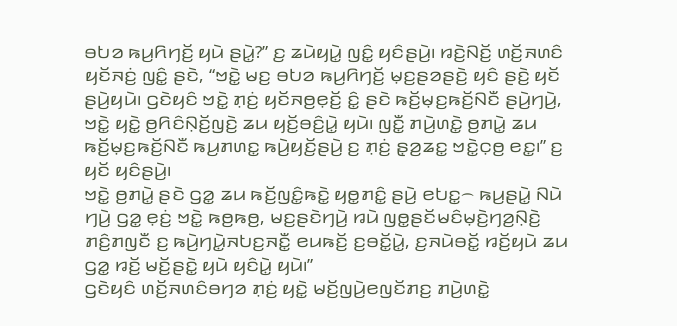ꤋꤝꤤ ꤒꤣ꤬ꤖꤚꤢꤩ꤬ ꤟꤣꤧ ꤔꤣꤧ꤭?” ꤢ꤬ ꤘꤣꤧꤟꤣꤧ꤭ ꤜꤢꤨ꤭ ꤟꤢꤨꤔꤣꤧ꤬꤯ ꤙꤢꤧ꤬ꤡꤢꤩ꤬ ꤛꤢꤩ꤬ꤏꤛꤢꤨ ꤟꤢꤩꤏꤢꤦ꤬ ꤜꤢꤨ꤭ ꤔꤢꤧ, “ꤠꤢꤧ꤭ ꤗꤢ꤬ ꤋꤝꤤ ꤒꤣ꤬ꤖꤚꤢꤩ꤬ ꤗ꤫ꤢ꤬ꤔꤤꤔꤢꤧ꤬ ꤟꤢꤨ ꤔꤢꤧ꤬ ꤟꤢꤩ ꤔꤣꤧ꤬ꤟꤣꤧ꤯ ꤞꤢꤧꤟꤢꤨ ꤠꤢꤧ꤭ ꤊ꤫ꤢꤦ꤬ ꤟꤢꤩꤏꤥ꤬ꤕ꤫ꤢꤩ꤬ ꤢꤨ꤭ ꤔꤢꤧ ꤒꤢꤩ꤬ꤗ꤫ꤢ꤬ꤒꤢꤩ꤬ꤡꤢꤪ ꤔꤣꤧ꤬ꤚꤣꤧ꤬, ꤠꤢꤧ꤭ ꤟꤢꤧ꤭ ꤥ꤬ꤖꤢꤨꤡ꤫ꤢꤩ꤬ꤜꤢꤧ꤬ ꤘꤣ ꤟꤢꤩ꤬ꤋꤢꤨ꤬ꤣꤧ꤭ ꤟꤣꤧ꤯ ꤜꤢꤪ꤭ ꤊꤣꤧ꤬ꤛꤢꤧ꤭ ꤥ꤬ꤊꤣꤧ꤭ ꤘꤣ ꤒꤢꤩ꤬ꤗ꤫ꤢ꤬ꤒꤢꤩ꤬ꤡꤢꤪ ꤒꤣ꤬ꤊꤛꤢ꤭ ꤒꤣꤧ꤬ꤟꤢꤩ꤬ꤔꤣꤧ꤬ ꤢ꤬ ꤊ꤫ꤢꤦ꤬ ꤔ꤫ꤤ꤬ꤘꤢ꤭ ꤠꤢꤧ꤭ꤍ꤫ꤥ꤬ ꤕꤢ꤭꤯” ꤢ꤬ ꤟꤢꤩ ꤟꤢꤨꤔꤣꤧ꤬꤯
ꤠꤢꤧ꤭ ꤥ꤬ꤊꤣꤧ꤭ ꤔꤢꤧ ꤞꤤ꤭ ꤘꤣ ꤒꤢꤩ꤬ꤜꤢꤨ꤭ꤒꤢꤧ꤭ ꤟꤥ꤭ꤊꤢꤨ꤭ ꤔꤣꤧ꤬ ꤕꤝꤢ꤭꤮ ꤒꤣ꤬ꤔꤣꤧ꤭ ꤡꤣꤧ ꤚꤣꤧ꤬ ꤞꤤ꤭ ꤕ꤫ꤢꤦ꤬ ꤠꤢꤧ꤭ ꤒꤥ꤬ꤒꤥ꤬, ꤗꤢ꤬ꤔꤢꤧꤚꤣꤧ꤬ ꤙꤣꤧ ꤜꤥ꤭ꤔꤢꤩꤗꤢꤨꤗ꤫ꤢꤧ꤬ꤚꤤ꤬ꤡ꤫ꤢꤧ꤬ ꤊꤢꤨ꤬ꤊꤜꤢꤪ ꤢ꤬ ꤒꤣꤧ꤬ꤚꤣꤧ꤭ꤏꤝꤢ꤬ꤏꤢꤪ꤭ ꤕꤣꤒꤢꤩ꤬ ꤢ꤬ꤋꤢꤩ꤭ꤣꤧ꤭, ꤢ꤬ꤏꤣꤧꤋꤢꤩ꤭ ꤙꤢꤩ꤬ꤟꤣꤧ ꤘꤣ ꤞꤤ꤭ ꤙꤢꤩ꤬ ꤗꤢꤩ꤬ꤔꤢꤧ꤭ ꤟꤣꤧ ꤟꤢꤨꤣꤧ꤭ ꤟꤣꤧ꤯”
ꤞꤢꤧꤟꤢꤨ ꤛꤢꤩ꤬ꤏꤛꤢꤨꤋꤚꤤ ꤊ꤫ꤢꤦ꤬ ꤟꤢꤧ꤭ ꤗꤢꤩ꤬ꤜꤣꤧ꤬ꤕꤜꤢꤩꤊꤢ꤬ ꤊꤣꤧ꤬ꤛꤢꤧ꤭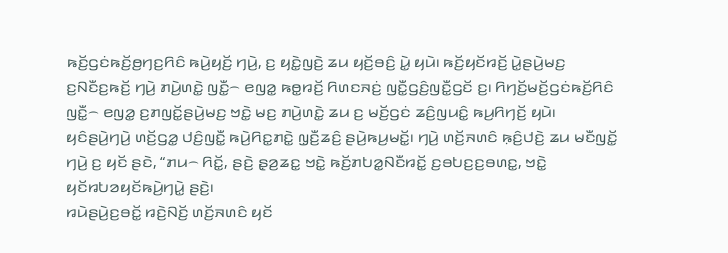ꤒꤢꤩ꤬ꤞꤢꤦꤒꤢꤩ꤬ꤥ꤬ꤚꤢ꤬ꤖꤢꤨ ꤒꤣꤧ꤬ꤟꤢꤩ꤬ ꤚꤣꤧ꤬, ꤢ꤬ ꤟꤢꤧ꤭ꤜꤢꤧ꤬ ꤘꤣ ꤟꤢꤩ꤬ꤋꤢꤨ꤬ ꤣꤧ꤭ ꤟꤣꤧ꤯ ꤒꤢꤩ꤬ꤟꤢꤩꤙꤢꤩ꤬ ꤣꤧ꤭ꤔꤣꤧ꤬ꤗꤢ꤬ ꤢ꤬ꤡꤢꤪꤢ꤬ꤒꤢꤩ꤬ ꤚꤣꤧ꤬ ꤊꤣꤧ꤬ꤛꤢꤧ꤭ ꤜꤢꤪ꤭꤮ ꤕꤜꤤ꤭ ꤒꤥ꤭ꤙꤢꤩ꤬ ꤖꤛꤢꤏꤢꤦ꤬ ꤜꤢꤪ꤭ꤞꤢꤨ꤬ꤜꤢꤪ꤭ꤞꤢꤩ ꤢ꤬꤯ ꤖꤚꤢꤩ꤬ꤗꤢꤩ꤬ꤞꤢꤦꤒꤢꤩ꤬ꤖꤢꤨ ꤜꤢꤪ꤭꤮ ꤕꤜꤤ꤭ ꤢ꤬ꤊꤜꤢꤩ꤭ꤔꤣꤧ꤬ꤗꤢ꤬ ꤠꤢꤧ꤭ ꤗꤢ꤬ ꤊꤣꤧ꤬ꤛꤢꤧ꤭ ꤘꤣ ꤢ꤬ ꤗꤢꤩ꤬ꤞꤢꤦ ꤘꤢꤨ꤬ꤜꤣꤢꤨ꤭ ꤒꤣ꤬ꤖꤚꤢꤩ꤬ ꤟꤣꤧ꤯
ꤟꤢꤨꤔꤣꤧ꤬ꤚꤣꤧ꤬ ꤛꤢꤩ꤬ꤞꤤ꤭ ꤓꤢꤨ꤬ꤜꤢꤪ꤭ ꤒꤣꤧ꤬ꤖꤢ꤭ꤊꤢꤧ꤭ ꤜ꤫ꤢꤪ꤬ꤘꤢꤨ꤬ ꤔꤣꤧ꤬ꤒꤣ꤬ꤗꤢꤩ꤭꤯ ꤚꤣꤧ꤬ ꤛꤢꤩ꤬ꤏꤛꤢꤨ ꤒ꤫ꤢꤨ꤬ꤓꤢꤧ꤬ ꤘꤣ ꤗꤢꤪꤜꤢꤩ꤭ ꤚꤣꤧ꤬ ꤢ꤬ ꤟꤢꤩ ꤔꤢꤧ, “ꤊꤣ꤮ ꤖꤢꤩ꤭, ꤔꤢꤧ꤬ ꤔ꤫ꤤ꤬ꤘꤢ꤭ ꤠꤢꤧ꤭ ꤒꤢꤩ꤬ꤊꤝꤤ꤭ꤡꤢꤪꤙꤢꤩ꤭ ꤢ꤬ꤋꤝꤢ꤬ꤢ꤬ꤋꤛꤢ꤭, ꤠꤢꤧ꤭ ꤟꤢꤩꤙꤝꤤꤟꤢꤩꤒꤣꤧ꤬ꤚꤣꤧ꤭ ꤔꤢꤧ꤬꤯
ꤙꤣꤧꤔꤣꤧ꤬ꤢ꤬ꤋꤢꤩ꤭ ꤙꤢꤧ꤬ꤡꤢꤩ꤬ ꤛꤢꤩ꤬ꤏꤛꤢꤨ ꤟꤢꤩ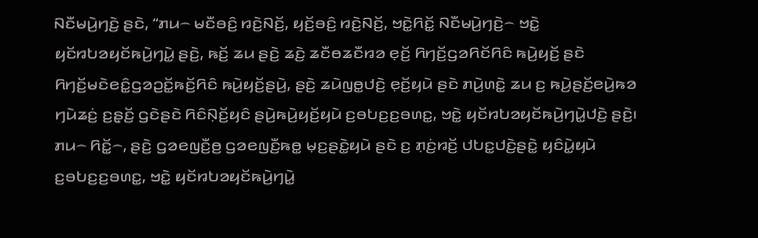ꤡꤢꤪꤗꤣꤧ꤬ꤚꤢꤧ꤬ ꤔꤢꤧ, “ꤊꤣ꤮ ꤗꤢꤪꤋꤢꤨ꤬ ꤙꤢꤧ꤬ꤡꤢꤩ꤬, ꤟꤢꤩ꤬ꤋꤢꤨ꤬ ꤙꤢꤧ꤬ꤡꤢꤩ꤬, ꤠꤢꤧ꤭ꤖꤢꤩ꤭ ꤡꤢꤪꤗꤣꤧ꤬ꤚꤢꤧ꤬꤮ ꤠꤢꤧ꤭ ꤟꤢꤩꤙꤝꤤꤟꤢꤩꤒꤣꤧ꤬ꤚꤣꤧ꤭ ꤔꤢꤧ꤬, ꤒꤢꤩ꤬ ꤘꤣ ꤔꤢꤧ꤬ ꤘꤢꤧ꤬ ꤘꤢꤪꤥꤘꤢꤪꤙꤤ ꤕ꤫ꤢꤩ꤬ ꤖꤚꤢꤩ꤬ꤞꤤꤖꤢꤩꤖꤢꤨ ꤒꤣꤧ꤬ꤟꤢꤩ꤬ ꤔꤢꤧ ꤖꤚꤢꤩ꤬ꤗꤢꤧꤕꤢꤨ꤭ꤞꤤꤑꤢꤩ꤭ꤒꤢꤩ꤬ꤖꤢꤨ ꤒꤣꤧ꤬ꤟꤢꤩ꤬ꤔꤣꤧ꤬, ꤔꤢꤧ꤬ ꤘꤣꤧꤜꤥ꤭ꤓꤢꤧ꤬ ꤕ꤫ꤢꤩ꤬ꤟꤣꤧ ꤔꤢꤧ ꤊꤣꤧ꤬ꤛꤢꤧ꤭ ꤘꤣ ꤢ꤬ ꤒꤣꤧ꤬ꤔꤢꤩ꤬ꤕꤣꤧ꤬ꤒꤤ ꤚꤣꤧꤘꤢꤦ꤬ ꤢ꤬ꤔ꤫ꤢꤩ꤬ ꤞꤢꤧꤔꤢꤧ ꤖꤢꤨꤡ꤫ꤢꤩ꤬ꤟꤢꤨ ꤔꤣꤧ꤬ꤒꤣꤧ꤬ꤟꤢꤩ꤬ꤟꤣꤧ ꤢ꤬ꤋꤝꤢ꤬ꤢ꤬ꤋꤛꤢ꤭, ꤠꤢꤧ꤭ ꤟꤢꤩꤙꤝꤤꤟꤢꤩꤒꤣꤧ꤬ꤚꤣꤧ꤭ꤓꤢꤧ꤬ ꤔꤢꤧ꤬꤯
ꤊꤣ꤮ ꤖꤢꤩ꤭꤮, ꤔꤢꤧ꤬ ꤞꤤꤕꤜꤢꤪ꤬ꤥ꤬ ꤞꤤꤕꤜꤢꤪ꤬ꤒꤥ꤭ ꤗ꤫ꤢ꤬ꤔꤢꤧ꤭ꤟꤣꤧ ꤔꤢꤧ ꤢ꤬ ꤊ꤫ꤢꤦ꤬ꤙꤢꤩ꤬ ꤓꤝꤢ꤭ꤓꤢꤧ꤬ꤔꤢꤧ꤭ ꤟꤢꤨꤣꤧ꤭ꤟꤣꤧ ꤢ꤬ꤋꤝꤢ꤬ꤢ꤬ꤋꤛꤢ꤭, ꤠꤢꤧ꤭ ꤟꤢꤩꤙꤝꤤꤟꤢꤩꤒꤣꤧ꤬ꤚꤣꤧ꤭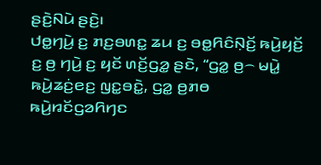ꤔꤢꤧ꤬ꤡꤣꤧ ꤔꤢꤧ꤬꤯
ꤓꤥ꤭ꤚꤣꤧ꤬ ꤢ꤬ ꤊꤢ꤬ꤋꤛꤢ꤭ ꤘꤣ ꤢ꤬ ꤋꤥ꤭ꤖꤢꤨꤡ꤫ꤢꤩ꤬ ꤒꤣꤧ꤬ꤟꤢꤩ꤬ ꤢ꤬ ꤥ꤬ ꤚꤣꤧ꤬ ꤢ꤬ ꤟꤢꤩ ꤛꤢꤩ꤬ꤞꤤ꤭ ꤔꤢꤧ, “ꤞꤤ꤭ ꤥ꤬꤮ ꤗꤣꤧ꤭ ꤒꤣꤧ꤬ꤘꤢꤦ꤬ꤕꤢ꤬ ꤜꤢ꤭ꤋꤢꤧ꤭, ꤞꤤ꤭ ꤥ꤬ꤊꤥ ꤒꤣꤧ꤬ꤙꤢꤩꤞꤤꤖꤚꤢ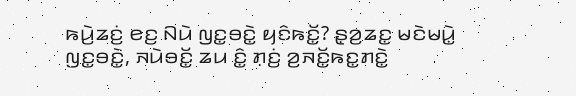ꤒꤣꤧ꤬ꤘꤢꤦ꤬ ꤕꤢ꤬ ꤡꤣꤧ ꤜꤢ꤭ꤋꤢꤧ꤭ ꤟꤢꤨꤒꤢꤩ꤭? ꤔ꤫ꤤ꤬ꤘꤢ꤭ ꤗꤢꤧꤗꤣꤧ꤭ ꤜꤢ꤭ꤋꤢꤧ꤭, ꤏꤣꤧꤋꤢꤩ꤭ ꤘꤣ ꤢꤨ꤭ ꤊ꤫ꤢꤦ꤬ ꤤ꤬ꤏꤢꤩ꤭ꤒꤢ꤭ꤊꤢꤧ꤭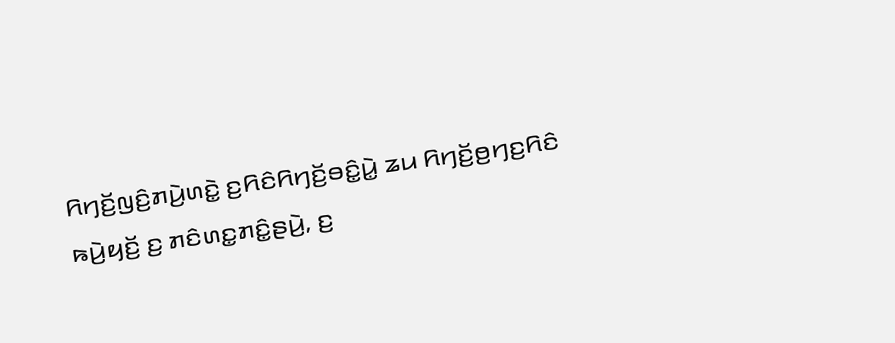ꤖꤚꤢꤩ꤬ꤜꤢꤨ꤬ꤊꤣꤧ꤬ꤛꤢꤧ꤭ ꤢ꤬ꤖꤢꤨꤖꤚꤢꤩ꤬ꤋꤢꤨ꤭ꤣꤧ꤭ ꤘꤣ ꤖꤚꤢꤩ꤬ꤥ꤬ꤚꤢ꤬ꤖꤢꤨ ꤒꤣꤧ꤬ꤟꤢꤩ꤬ ꤢ꤬ ꤊꤢꤨꤛꤢ꤭ꤊꤢꤨ꤭ꤔꤣꤧ꤬, ꤢ꤬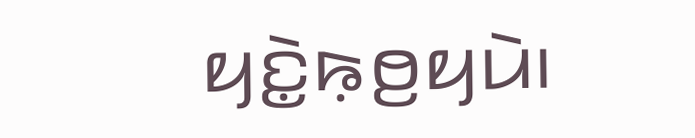ꤟꤢꤧ꤭ꤒ꤫ꤥ꤬ꤟꤣꤧ꤯